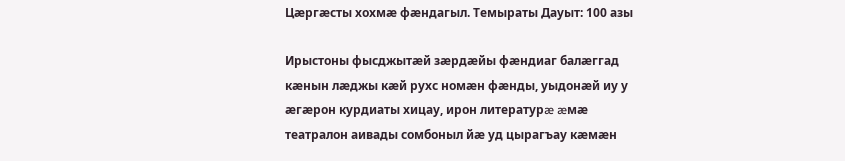Цæргæсты хохмæ фæндагыл. Темыраты Дауыт: 100 азы

Ирыстоны фысджытæй зæрдæйы фæндиаг балæггад кæнын лæджы кæй рухс номæн фæнды, уыдонæй иу у æгæрон курдиаты хицау, ирон литературæ æмæ театралон аивады сомбоныл йæ уд цырагъау кæмæн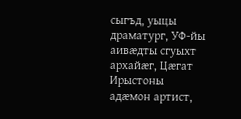сыгъд, уыцы драматург, УФ-йы аивæдты сгуыхт архайæг, Цæгат Ирыстоны адæмон артист,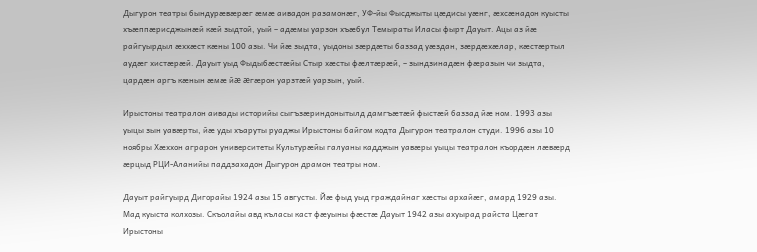Дыгурон театры бындурæвæрæг æмæ аивадон разамонæг, УФ-йы Фысджыты цæдисы уæнг, æхсæнадон куысты хъæппæрисджынæй кæй зыдтой, уый – адæмы уарзон хъæбул Темыраты Иласы фырт Дауыт. Ацы аз йæ райгуырдыл æххæст кæны 100 азы. Чи йæ зыдта, уыдоны зæрдæты баззад уæздан, зæрдæхæлар, кæстæртыл аудæг хистæрæй. Дауыт уыд Фыдыбæстæйы Стыр хæсты фæлтæрæй, – зындзинадæн фæразын чи зыдта, цардæн аргъ кæнын æмæ йæ æгæрон уарзтæй уарзын, уый.

Ирыстоны театралон аивады историйы сыгъзæриндонытылд дамгъæтæй фыстæй баззад йæ ном. 1993 азы уыцы зын уавæрты, йæ уды хъаруты руаджы Ирыстоны байгом кодта Дыгурон театралон студи. 1996 азы 10 ноябры Хæххон аграрон университеты Культурæйы галуаны кадджын уавæры уыцы театралон къордæн лæвæрд æрцыд РЦИ-Аланийы паддзахадон Дыгурон драмон театры ном.

Дауыт райгуырд Дигорайы 1924 азы 15 августы. Йæ фыд уыд граждайнаг хæсты архайæг, амард 1929 азы. Мад куыста колхозы. Скъолайы авд къласы каст фæуыны фæстæ Дауыт 1942 азы ахуырад райста Цæгат Ирыстоны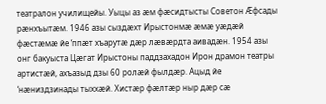театралон училищейы. Уыцы аз æм фæсидтысты Советон Æфсады рæнхъытæм. 1946 азы сыздæхт Ирыстонмæ æмæ уæдæй фæстæмæ йе ‘ппæт хъарутæ дæр лæвæрдта аивадæн. 1954 азы онг бакуыста Цæгат Ирыстоны паддзахадон Ирон драмон театры артистæй, ахъазыд дзы 60 ролæй фылдæр. Ацыд йе ‘нæниздзинады тыххæй. Хистæр фæлтæр ныр дæр сæ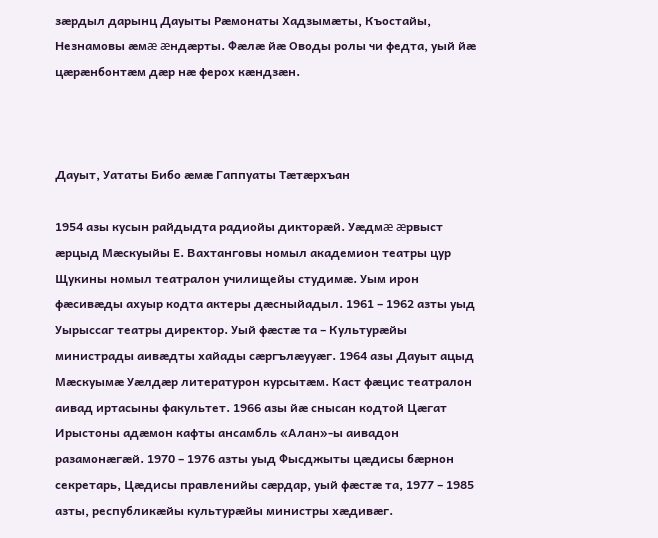зæрдыл дарынц Дауыты Рæмонаты Хадзымæты, Къостайы, Незнамовы æмæ æндæрты. Фæлæ йæ Оводы ролы чи федта, уый йæ цæрæнбонтæм дæр нæ ферох кæндзæн.



Дауыт, Уататы Бибо æмæ Гаппуаты Тæтæрхъан

1954 азы кусын райдыдта радиойы дикторæй. Уæдмæ æрвыст æрцыд Мæскуыйы Е. Вахтанговы номыл академион театры цур Щукины номыл театралон училищейы студимæ. Уым ирон фæсивæды ахуыр кодта актеры дæсныйадыл. 1961 – 1962 азты уыд Уырыссаг театры директор. Уый фæстæ та – Культурæйы министрады аивæдты хайады сæргълæууæг. 1964 азы Дауыт ацыд Мæскуымæ Уæлдæр литературон курсытæм. Каст фæцис театралон аивад иртасыны факультет. 1966 азы йæ снысан кодтой Цæгат Ирыстоны адæмон кафты ансамбль «Алан»-ы аивадон разамонæгæй. 1970 – 1976 азты уыд Фысджыты цæдисы бæрнон секретарь, Цæдисы правленийы сæрдар, уый фæстæ та, 1977 – 1985 азты, республикæйы культурæйы министры хæдивæг.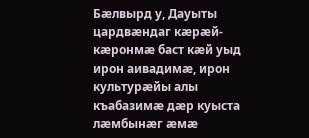Бæлвырд у, Дауыты цардвæндаг кæрæй-кæронмæ баст кæй уыд ирон аивадимæ, ирон культурæйы алы къабазимæ дæр куыста лæмбынæг æмæ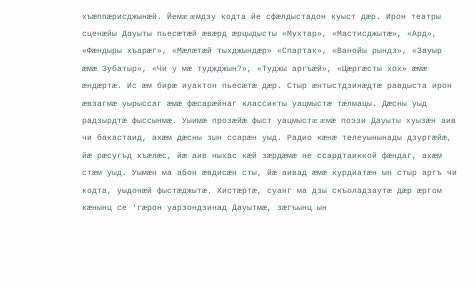хъæппæрисджынæй. Йемæ æмдзу кодта йе сфæлдыстадон куыст дæр. Ирон театры сценæйы Дауыты пьесæтæй æвæрд æрцыдысты «Мухтар», «Мастисджытæ», «Ард», «Фæндыры хъарæг», «Мæлæтæй тыхджындæр» «Спартак», «Ванойы рындз», «Зауыр æмæ Зубатыр», «Чи у мæ туджджын?», «Туджы аргъæй», «Цæргæсты хох» æмæ æндæртæ. Ис æм бирæ иуактон пьесæтæ дæр. Стыр æнтыстдзинæдтæ равдыста ирон æвзагмæ уырыссаг æмæ фæсарæйнаг классикты уацмыстæ тæлмацы. Дæсны уыд радзырдтæ фыссынмæ. Уыимæ прозæйæ фыст уацмыстæ æмæ поэзи Дауыты хуызæн аив чи бакастаид, ахæм дæсны зын ссарæн уыд. Радио кæнæ телеуынынады дзургæйæ, йæ рæсугъд хъæлæс, йæ аив ныхас кæй зæрдæмæ не ссардтаиккой фæндаг, ахæм стæм уыд. Уымæн ма абон æвдисæн сты, йæ аивад æмæ курдиатæн ын стыр аргъ чи кодта, уыдонæй фыстæджытæ. Хистæртæ, суанг ма дзы скъоладзаутæ дæр æргом кæнынц се ‘гæрон уарзондзинад Дауытмæ, зæгъынц ын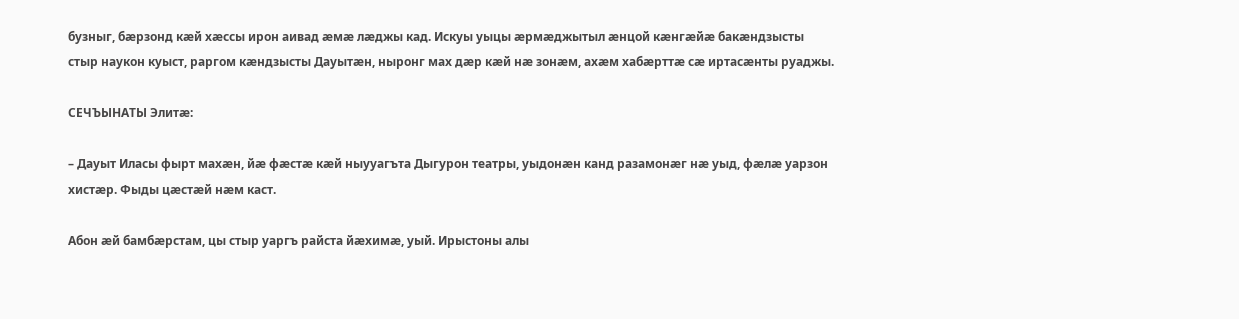бузныг, бæрзонд кæй хæссы ирон аивад æмæ лæджы кад. Искуы уыцы æрмæджытыл æнцой кæнгæйæ бакæндзысты стыр наукон куыст, раргом кæндзысты Дауытæн, ныронг мах дæр кæй нæ зонæм, ахæм хабæрттæ сæ иртасæнты руаджы.

СЕЧЪЫНАТЫ Элитæ:

– Дауыт Иласы фырт махæн, йæ фæстæ кæй ныууагъта Дыгурон театры, уыдонæн канд разамонæг нæ уыд, фæлæ уарзон хистæр. Фыды цæстæй нæм каст.

Абон æй бамбæрстам, цы стыр уаргъ райста йæхимæ, уый. Ирыстоны алы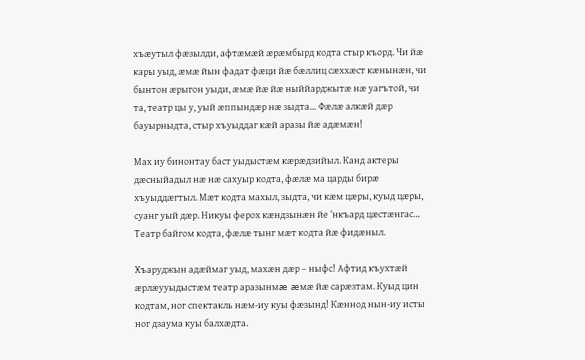хъæутыл фæзылди, афтæмæй æрæмбырд кодта стыр къорд. Чи йæ кары уыд, æмæ йын фадат фæци йæ бæллиц сæххæст кæнынæн, чи бынтон æрыгон уыди, æмæ йæ йæ ныййарджытæ нæ уагътой, чи та, театр цы у, уый æппындæр нæ зыдта… Фæлæ алкæй дæр бауырныдта, стыр хъуыддаг кæй аразы йæ адæмæн!

Мах иу бинонтау баст уыдыстæм кæрæдзийыл. Канд актеры дæсныйадыл нæ нæ сахуыр кодта, фæлæ ма царды бирæ хъуыддæгтыл. Мæт кодта махыл, зыдта, чи кæм цæры, куыд цæры, суанг уый дæр. Никуы ферох кæндзынæн йе ‘нкъард цæстæнгас… Театр байгом кодта, фæлæ тынг мæт кодта йæ фидæныл.

Хъаруджын адæймаг уыд, махæн дæр – ныфс! Афтид къухтæй æрлæууыдыстæм театр аразынмæ æмæ йæ сарæзтам. Куыд цин кодтам, ног спектакль нæм-иу куы фæзынд! Кæннод нын-иу исты ног дзаума куы балхæдта.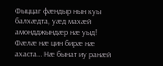Фыццаг фæндыр нын куы балхæдта, уæд махæй амондджындæр нæ уыд! Фæлæ нæ цин бирæ нæ ахаста… Нæ бынат иу ранæй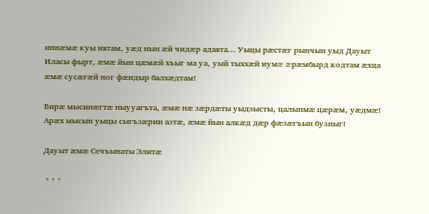иннæмæ куы ивтам, уæд нын æй чидæр адавта… Уыцы рæстæг рынчын уыд Дауыт Иласы фырт, æмæ йын цæмæй хъыг ма уа, уый тыххæй иумæ æрæмбырд кодтам æхца æмæ сусæгæй ног фæндыр балхæдтам!

Бирæ мысинæгтæ ныууагъта, æмæ нæ зæрдæты уыдзысты, цалынмæ цæрæм, уæдмæ! Арæх мысын уыцы сыгъзæрин азтæ, æмæ йын алкæд дæр фæзæгъын бузныг!

Дауыт æмæ Сечъынаты Элитæ

 * * *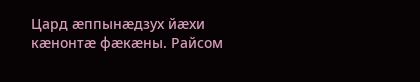Цард æппынæдзух йæхи кæнонтæ фæкæны. Райсом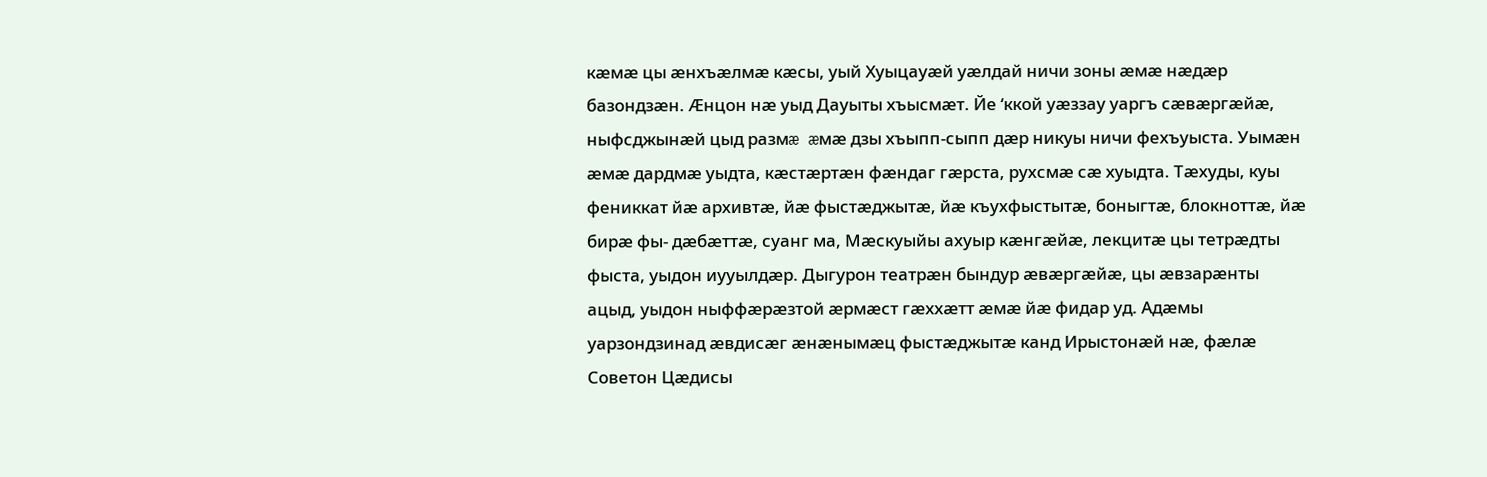кæмæ цы æнхъæлмæ кæсы, уый Хуыцауæй уæлдай ничи зоны æмæ нæдæр базондзæн. Æнцон нæ уыд Дауыты хъысмæт. Йе ‘ккой уæззау уаргъ сæвæргæйæ, ныфсджынæй цыд размæ æмæ дзы хъыпп-сыпп дæр никуы ничи фехъуыста. Уымæн æмæ дардмæ уыдта, кæстæртæн фæндаг гæрста, рухсмæ сæ хуыдта. Тæхуды, куы фениккат йæ архивтæ, йæ фыстæджытæ, йæ къухфыстытæ, боныгтæ, блокноттæ, йæ бирæ фы- дæбæттæ, суанг ма, Мæскуыйы ахуыр кæнгæйæ, лекцитæ цы тетрæдты фыста, уыдон иууылдæр. Дыгурон театрæн бындур æвæргæйæ, цы æвзарæнты ацыд, уыдон ныффæрæзтой æрмæст гæххæтт æмæ йæ фидар уд. Адæмы уарзондзинад æвдисæг æнæнымæц фыстæджытæ канд Ирыстонæй нæ, фæлæ Советон Цæдисы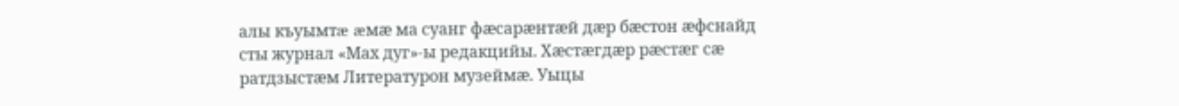алы къуымтæ æмæ ма суанг фæсарæнтæй дæр бæстон æфснайд сты журнал «Мах дуг»-ы редакцийы. Хæстæгдæр рæстæг сæ ратдзыстæм Литературон музеймæ. Уыцы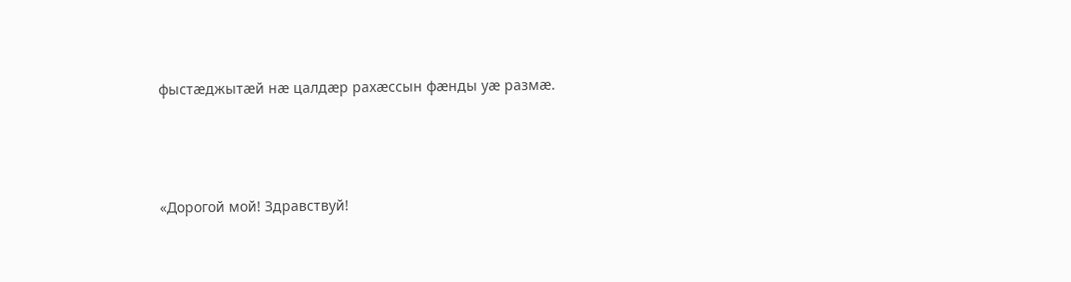фыстæджытæй нæ цалдæр рахæссын фæнды уæ размæ.



«Дорогой мой! Здравствуй!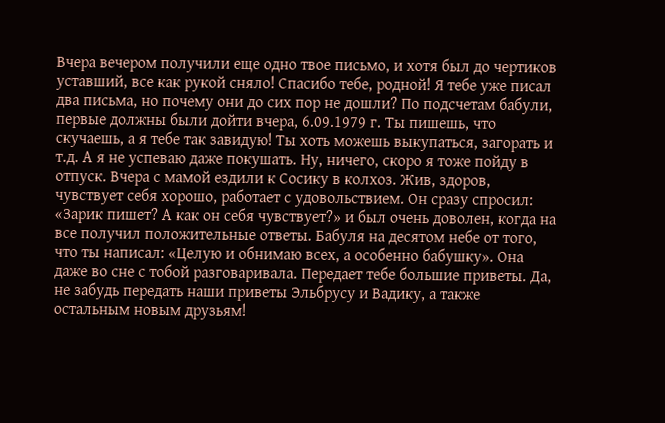Вчера вечером получили еще одно твое письмо, и хотя был до чертиков уставший, все как рукой сняло! Спасибо тебе, родной! Я тебе уже писал два письма, но почему они до сих пор не дошли? По подсчетам бабули, первые должны были дойти вчера, 6.09.1979 г. Ты пишешь, что скучаешь, а я тебе так завидую! Ты хоть можешь выкупаться, загорать и т.д. А я не успеваю даже покушать. Ну, ничего, скоро я тоже пойду в отпуск. Вчера с мамой ездили к Сосику в колхоз. Жив, здоров, чувствует себя хорошо, работает с удовольствием. Он сразу спросил: «Зарик пишет? А как он себя чувствует?» и был очень доволен, когда на все получил положительные ответы. Бабуля на десятом небе от того, что ты написал: «Целую и обнимаю всех, а особенно бабушку». Она даже во сне с тобой разговаривала. Передает тебе большие приветы. Да, не забудь передать наши приветы Эльбрусу и Вадику, а также остальным новым друзьям!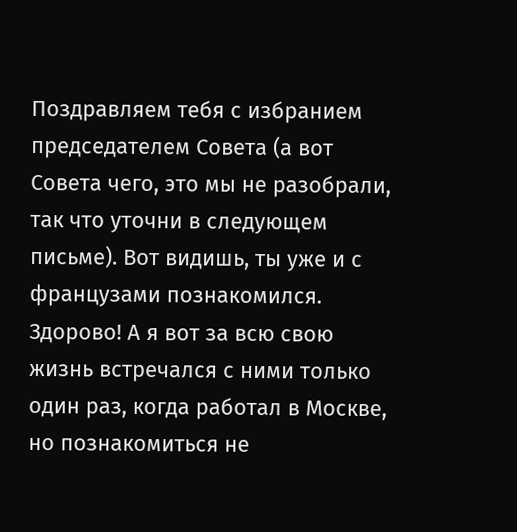Поздравляем тебя с избранием председателем Совета (а вот Совета чего, это мы не разобрали, так что уточни в следующем письме). Вот видишь, ты уже и с французами познакомился. Здорово! А я вот за всю свою жизнь встречался с ними только один раз, когда работал в Москве, но познакомиться не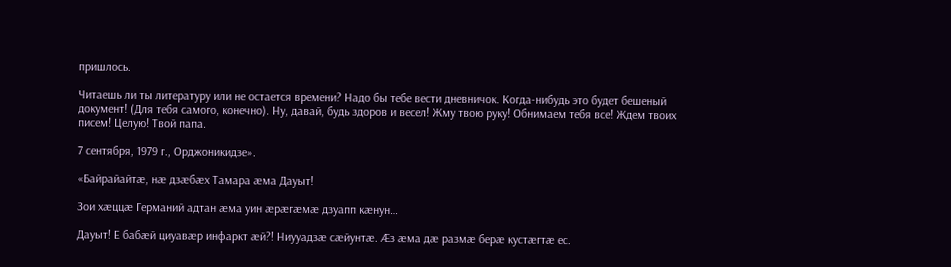пришлось.

Читаешь ли ты литературу или не остается времени? Надо бы тебе вести дневничок. Когда-нибудь это будет бешеный документ! (Для тебя самого, конечно). Ну, давай, будь здоров и весел! Жму твою руку! Обнимаем тебя все! Ждем твоих писем! Целую! Твой папа.

7 сентября, 1979 г., Орджоникидзе».

«Байрайайтæ, нæ дзæбæх Тамара æма Дауыт!

Зои хæццæ Германий адтан æма уин æрæгæмæ дзуапп кæнун…

Дауыт! Е бабæй циуавæр инфаркт æй?! Ниууадзæ сæйунтæ. Æз æма дæ размæ берæ кустæгтæ ес.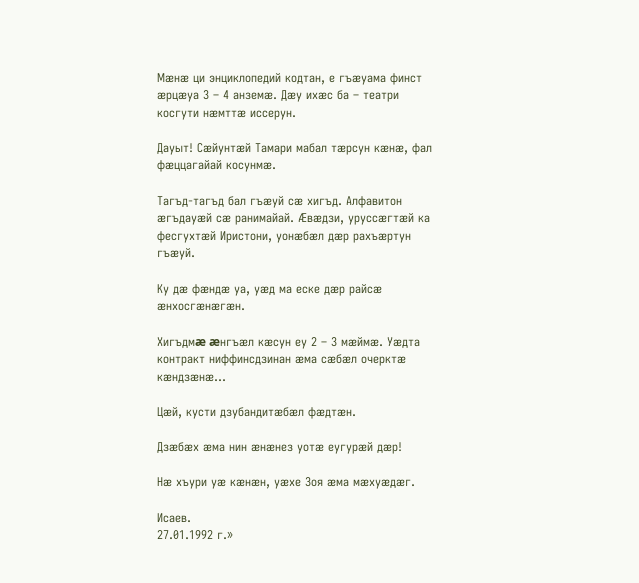Мæнæ ци энциклопедий кодтан, е гъæуама финст æрцæуа 3 – 4 анземæ. Дæу ихæс ба – театри косгути нæмттæ иссерун.

Дауыт! Сæйунтæй Тамари мабал тæрсун кæнæ, фал фæццагайай косунмæ.

Тагъд-тагъд бал гъæуй сæ хигъд. Алфавитон æгъдауæй сæ ранимайай. Æвæдзи, уруссæгтæй ка фесгухтæй Иристони, уонæбæл дæр рахъæртун гъæуй.

Ку дæ фæндæ уа, уæд ма еске дæр райсæ æнхосгæнæгæн.

Хигъдмæ æнгъæл кæсун еу 2 – 3 мæймæ. Уæдта контракт ниффинсдзинан æма сæбæл очерктæ кæндзæнæ…

Цæй, кусти дзубандитæбæл фæдтæн.

Дзæбæх æма нин æнæнез уотæ еугурæй дæр!

Нæ хъури уæ кæнæн, уæхе Зоя æма мæхуæдæг.

Исаев.
27.01.1992 г.»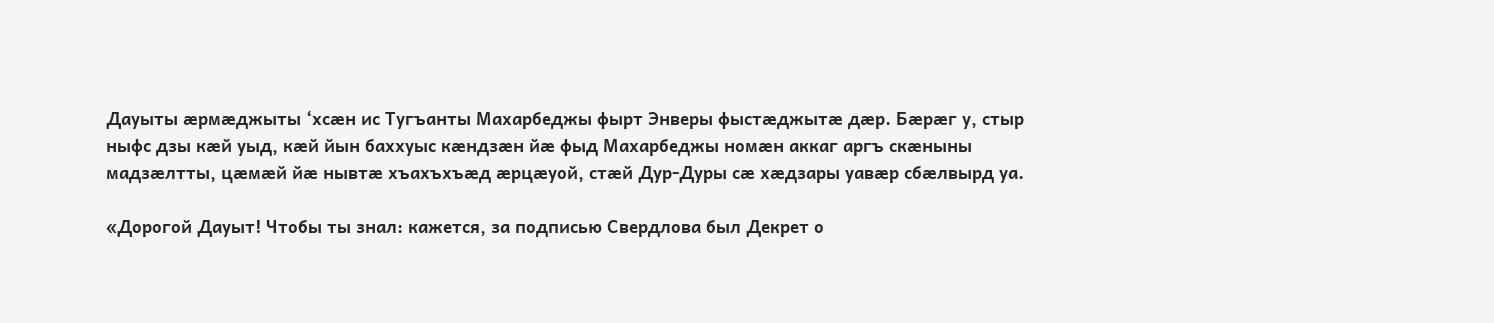Дауыты æрмæджыты ‘хсæн ис Тугъанты Махарбеджы фырт Энверы фыстæджытæ дæр. Бæрæг у, стыр ныфс дзы кæй уыд, кæй йын баххуыс кæндзæн йæ фыд Махарбеджы номæн аккаг аргъ скæныны мадзæлтты, цæмæй йæ нывтæ хъахъхъæд æрцæуой, стæй Дур-Дуры сæ хæдзары уавæр сбæлвырд уа.

«Дорогой Дауыт! Чтобы ты знал: кажется, за подписью Свердлова был Декрет о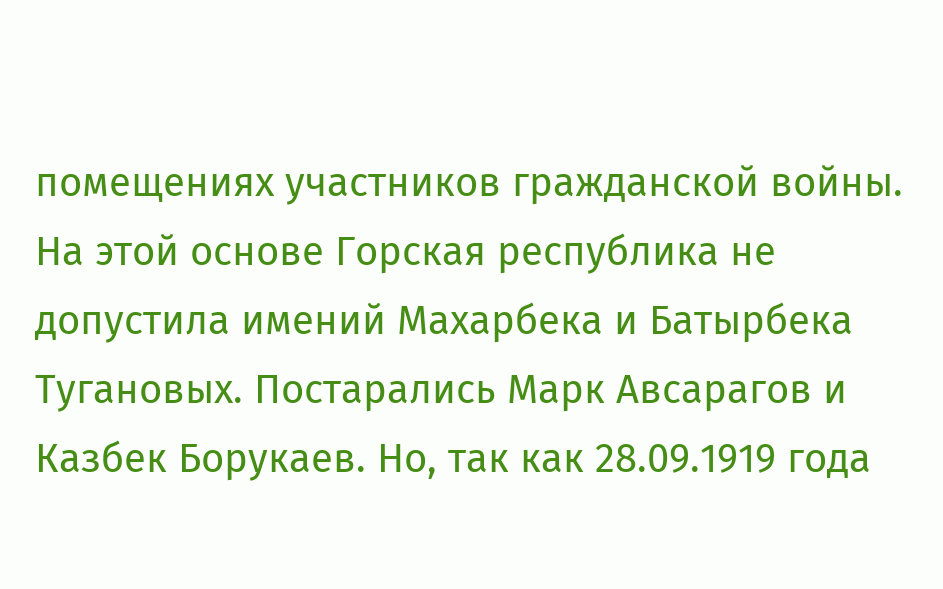помещениях участников гражданской войны. На этой основе Горская республика не допустила имений Махарбека и Батырбека Тугановых. Постарались Марк Авсарагов и Казбек Борукаев. Но, так как 28.09.1919 года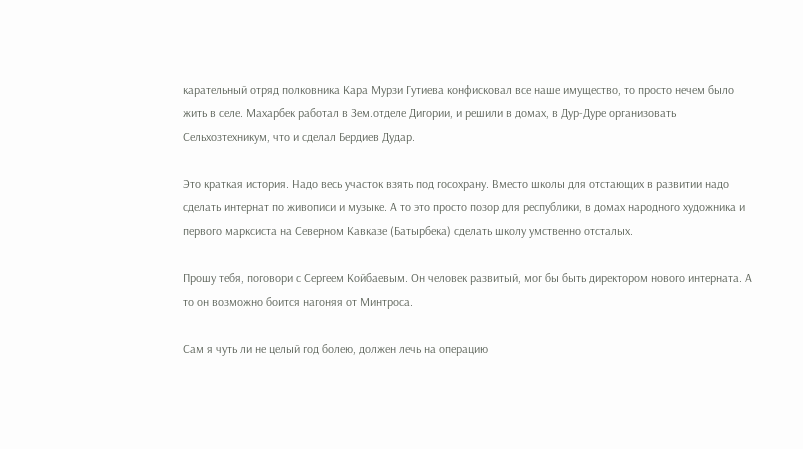карательный отряд полковника Кара Мурзи Гутиева конфисковал все наше имущество, то просто нечем было жить в селе. Махарбек работал в Зем.отделе Дигории, и решили в домах, в Дур-Дуре организовать Сельхозтехникум, что и сделал Бердиев Дудар.

Это краткая история. Надо весь участок взять под госохрану. Вместо школы для отстающих в развитии надо сделать интернат по живописи и музыке. А то это просто позор для республики, в домах народного художника и первого марксиста на Северном Кавказе (Батырбека) сделать школу умственно отсталых.

Прошу тебя, поговори с Сергеем Койбаевым. Он человек развитый, мог бы быть директором нового интерната. А то он возможно боится нагоняя от Минтроса.

Сам я чуть ли не целый год болею, должен лечь на операцию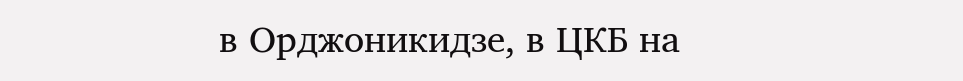в Орджоникидзе, в ЦКБ на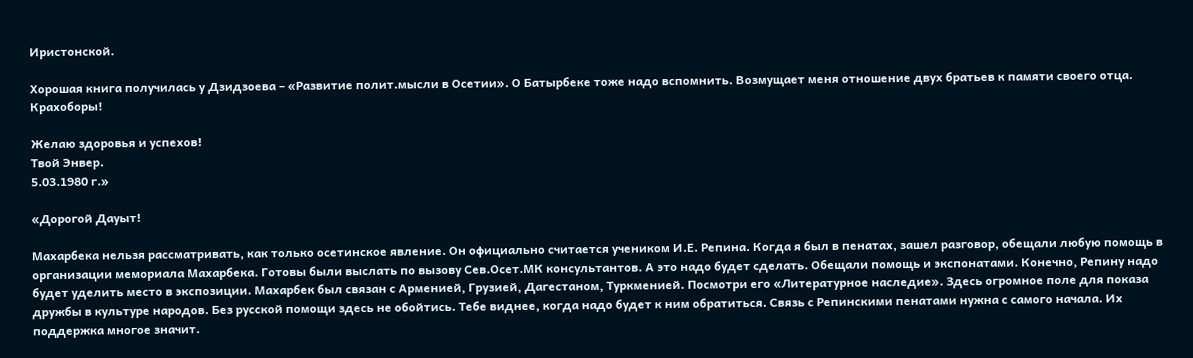Иристонской.

Хорошая книга получилась у Дзидзоева – «Развитие полит.мысли в Осетии». О Батырбеке тоже надо вспомнить. Возмущает меня отношение двух братьев к памяти своего отца. Крахоборы!

Желаю здоровья и успехов!
Твой Энвер.
5.03.1980 г.»

«Дорогой Дауыт!

Махарбека нельзя рассматривать, как только осетинское явление. Он официально считается учеником И.Е. Репина. Когда я был в пенатах, зашел разговор, обещали любую помощь в организации мемориала Махарбека. Готовы были выслать по вызову Сев.Осет.МК консультантов. А это надо будет сделать. Обещали помощь и экспонатами. Конечно, Репину надо будет уделить место в экспозиции. Махарбек был связан с Арменией, Грузией, Дагестаном, Туркменией. Посмотри его «Литературное наследие». Здесь огромное поле для показа дружбы в культуре народов. Без русской помощи здесь не обойтись. Тебе виднее, когда надо будет к ним обратиться. Связь с Репинскими пенатами нужна с самого начала. Их поддержка многое значит.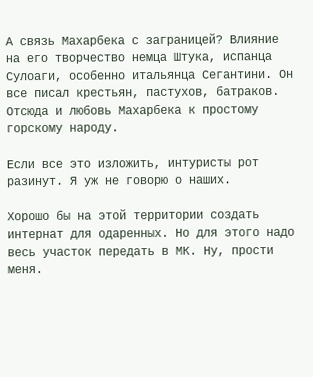А связь Махарбека с заграницей? Влияние на его творчество немца Штука, испанца Сулоаги, особенно итальянца Сегантини. Он все писал крестьян, пастухов, батраков. Отсюда и любовь Махарбека к простому горскому народу.

Если все это изложить, интуристы рот разинут. Я уж не говорю о наших.

Хорошо бы на этой территории создать интернат для одаренных. Но для этого надо весь участок передать в МК. Ну, прости меня.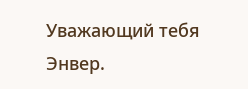Уважающий тебя Энвер.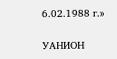6.02.1988 г.»

УАНИОН